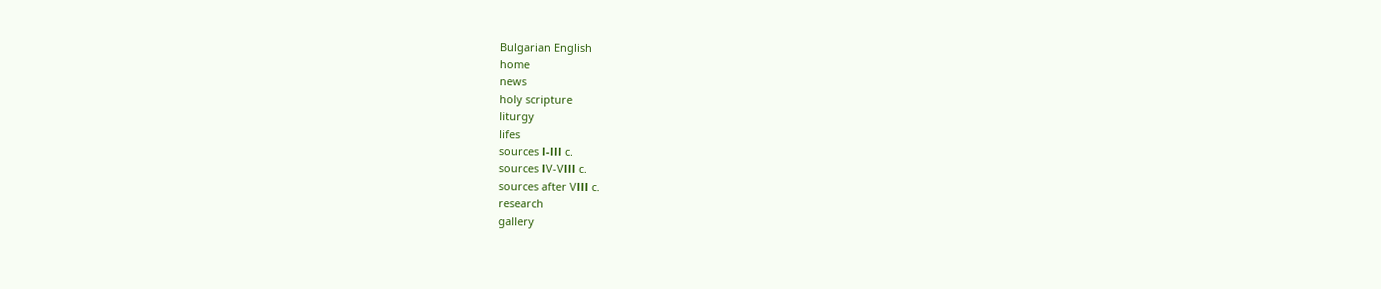Bulgarian English
home
news
holy scripture
liturgy
lifes
sources І-ІІІ c.
sources ІV-VІІІ c.
sources after VІІІ c.
research
gallery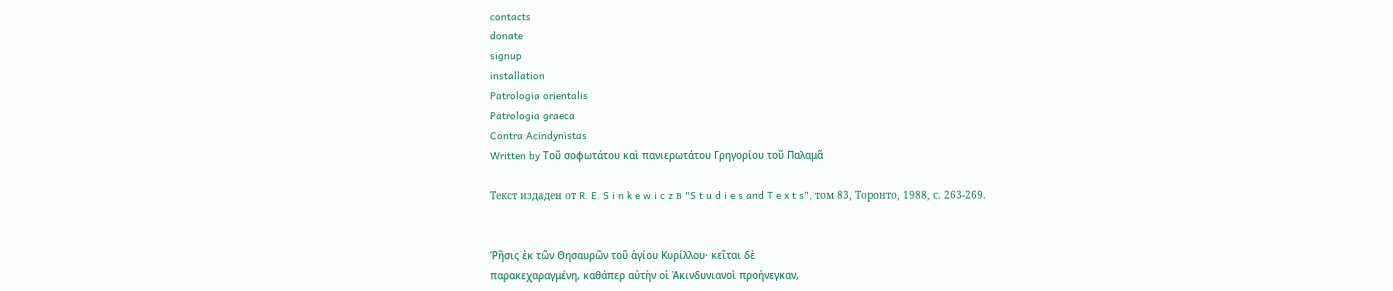contacts
donate
signup
installation
Patrologia orientalis
Patrologia graeca
Contra Acindynistas
Written by Τοῦ σοφωτάτου καὶ πανιερωτάτου Γρηγορίου τοῦ Παλαμᾶ

Текст издаден от R. E. S i n k e w i c z в "S t u d i e s and T e x t s", том 83, Торонто, 1988, с. 263‐269.


Ῥῆσις ἐκ τῶν Θησαυρῶν τοῦ ἁγίου Κυρίλλου· κεῖται δὲ
παρακεχαραγμένη, καθάπερ αὐτὴν οἱ Ἀκινδυνιανοὶ προήνεγκαν,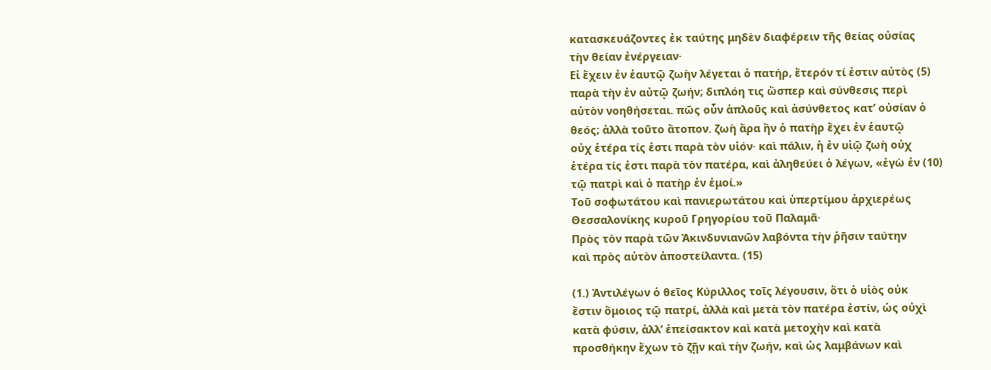κατασκευάζοντες ἐκ ταύτης μηδὲν διαφέρειν τῆς θείας οὐσίας
τὴν θείαν ἐνέργειαν·
Εἰ ἔχειν ἐν ἑαυτῷ ζωὴν λέγεται ὁ πατήρ, ἕτερόν τί ἐστιν αὐτὸς (5)
παρὰ τὴν ἐν αὐτῷ ζωήν; διπλόη τις ὥσπερ καὶ σύνθεσις περὶ
αὐτὸν νοηθήσεται. πῶς οὖν ἁπλοῦς καὶ ἀσύνθετος κατ’ οὐσίαν ὁ
θεός; ἀλλὰ τοῦτο ἄτοπον. ζωὴ ἄρα ἣν ὁ πατὴρ ἔχει ἐν ἑαυτῷ
οὐχ ἑτέρα τίς ἐστι παρὰ τὸν υἱόν· καὶ πάλιν, ἡ ἐν υἱῷ ζωὴ οὐχ
ἑτέρα τίς ἐστι παρὰ τὸν πατέρα, καὶ ἀληθεύει ὁ λέγων, «ἐγὼ ἐν (10)
τῷ πατρὶ καὶ ὁ πατὴρ ἐν ἐμοί.»
Τοῦ σοφωτάτου καὶ πανιερωτάτου καὶ ὑπερτίμου ἀρχιερέως
Θεσσαλονίκης κυροῦ Γρηγορίου τοῦ Παλαμᾶ·
Πρὸς τὸν παρὰ τῶν Ἀκινδυνιανῶν λαβόντα τὴν ῥῆσιν ταύτην
καὶ πρὸς αὐτὸν ἀποστείλαντα. (15)

(1.) Ἀντιλέγων ὁ θεῖος Κύριλλος τοῖς λέγουσιν, ὅτι ὁ υἱὸς οὐκ
ἔστιν ὅμοιος τῷ πατρί, ἀλλὰ καὶ μετὰ τὸν πατέρα ἐστίν, ὡς οὐχὶ
κατὰ φύσιν, ἀλλ’ ἐπείσακτον καὶ κατὰ μετοχὴν καὶ κατὰ
προσθήκην ἔχων τὸ ζῇν καὶ τὴν ζωήν, καὶ ὡς λαμβάνων καὶ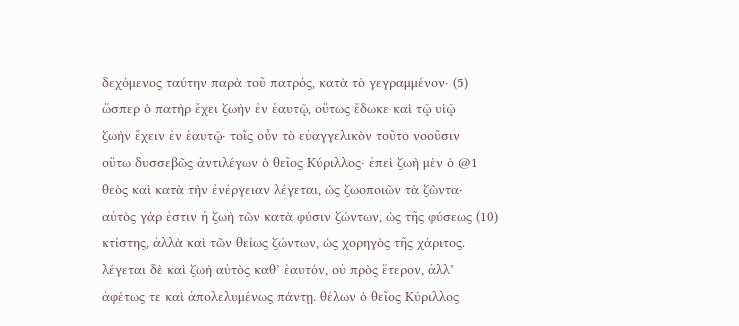δεχόμενος ταύτην παρὰ τοῦ πατρός, κατὰ τὸ γεγραμμένον· (5)
ὥσπερ ὁ πατὴρ ἔχει ζωὴν ἐν ἑαυτῷ, οὕτως ἔδωκε καὶ τῷ υἱῷ
ζωὴν ἔχειν ἐν ἑαυτῷ· τοῖς οὖν τὸ εὐαγγελικὸν τοῦτο νοοῦσιν
οὕτω δυσσεβῶς ἀντιλέγων ὁ θεῖος Κύριλλος· ἐπεὶ ζωὴ μὲν ὁ @1
θεὸς καὶ κατὰ τὴν ἐνέργειαν λέγεται, ὡς ζωοποιῶν τὰ ζῶντα·
αὐτὸς γάρ ἐστιν ἡ ζωὴ τῶν κατὰ φύσιν ζώντων, ὡς τῆς φύσεως (10)
κτίστης, ἀλλὰ καὶ τῶν θείως ζώντων, ὡς χορηγὸς τῆς χάριτος.
λέγεται δὲ καὶ ζωὴ αὐτὸς καθ’ ἑαυτόν, οὐ πρὸς ἕτερον, ἀλλ’
ἀφέτως τε καὶ ἀπολελυμένως πάντῃ. θέλων ὁ θεῖος Κύριλλος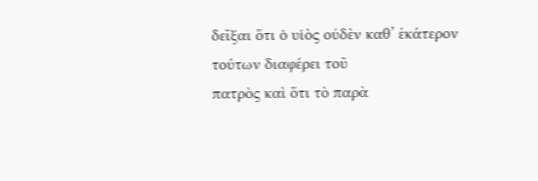δεῖξαι ὅτι ὁ υἱὸς οὐδὲν καθ’ ἑκάτερον τούτων διαφέρει τοῦ
πατρὸς καὶ ὅτι τὸ παρὰ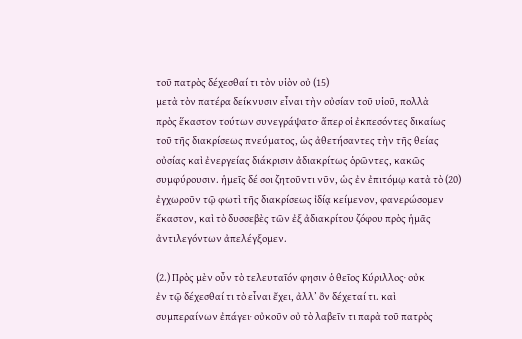τοῦ πατρὸς δέχεσθαί τι τὸν υἱὸν οὐ (15)
μετὰ τὸν πατέρα δείκνυσιν εἶναι τὴν οὐσίαν τοῦ υἱοῦ, πολλὰ
πρὸς ἕκαστον τούτων συνεγράψατο· ἅπερ οἱ ἐκπεσόντες δικαίως
τοῦ τῆς διακρίσεως πνεύματος, ὡς ἀθετήσαντες τὴν τῆς θείας
οὐσίας καὶ ἐνεργείας διάκρισιν ἀδιακρίτως ὁρῶντες, κακῶς
συμφύρουσιν. ἡμεῖς δέ σοι ζητοῦντι νῦν, ὡς ἐν ἐπιτόμῳ κατὰ τὸ (20)
ἐγχωροῦν τῷ φωτὶ τῆς διακρίσεως ἰδίᾳ κείμενον, φανερώσομεν
ἕκαστον, καὶ τὸ δυσσεβὲς τῶν ἐξ ἀδιακρίτου ζόφου πρὸς ἡμᾶς
ἀντιλεγόντων ἀπελέγξομεν.

(2.) Πρὸς μὲν οὖν τὸ τελευταῖόν φησιν ὁ θεῖος Κύριλλος· οὐκ
ἐν τῷ δέχεσθαί τι τὸ εἶναι ἔχει, ἀλλ’ ὂν δέχεταί τι. καὶ
συμπεραίνων ἐπάγει· οὐκοῦν οὐ τὸ λαβεῖν τι παρὰ τοῦ πατρὸς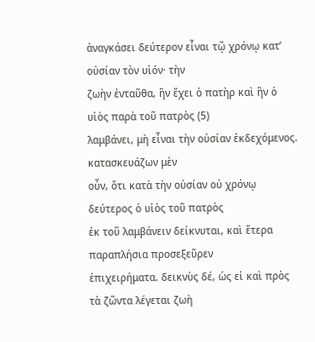ἀναγκάσει δεύτερον εἶναι τῷ χρόνῳ κατ’ οὐσίαν τὸν υἱόν· τὴν
ζωὴν ἐνταῦθα, ἣν ἔχει ὁ πατὴρ καὶ ἣν ὁ υἱὸς παρὰ τοῦ πατρὸς (5)
λαμβάνει, μὴ εἶναι τὴν οὐσίαν ἐκδεχόμενος. κατασκευάζων μὲν
οὖν, ὅτι κατὰ τὴν οὐσίαν οὐ χρόνῳ δεύτερος ὁ υἱὸς τοῦ πατρὸς
ἐκ τοῦ λαμβάνειν δείκνυται, καὶ ἕτερα παραπλήσια προσεξεῦρεν
ἐπιχειρήματα. δεικνὺς δέ, ὡς εἰ καὶ πρὸς τὰ ζῶντα λέγεται ζωὴ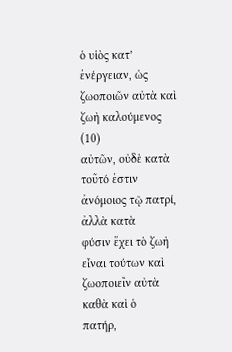ὁ υἱὸς κατ’ ἐνέργειαν, ὡς ζωοποιῶν αὐτὰ καὶ ζωὴ καλούμενος (10)
αὐτῶν, οὐδὲ κατὰ τοῦτό ἐστιν ἀνόμοιος τῷ πατρί, ἀλλὰ κατὰ
φύσιν ἔχει τὸ ζωὴ εἶναι τούτων καὶ ζωοποιεῖν αὐτὰ καθὰ καὶ ὁ
πατήρ,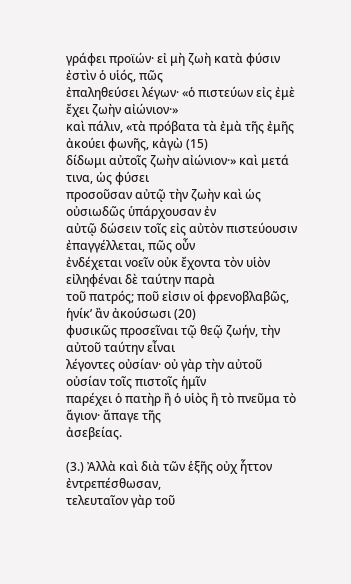γράφει προϊών· εἰ μὴ ζωὴ κατὰ φύσιν ἐστὶν ὁ υἱός, πῶς
ἐπαληθεύσει λέγων· «ὁ πιστεύων εἰς ἐμὲ ἔχει ζωὴν αἰώνιον·»
καὶ πάλιν, «τὰ πρόβατα τὰ ἐμὰ τῆς ἐμῆς ἀκούει φωνῆς, κἀγὼ (15)
δίδωμι αὐτοῖς ζωὴν αἰώνιον·» καὶ μετά τινα, ὡς φύσει
προσοῦσαν αὐτῷ τὴν ζωὴν καὶ ὡς οὐσιωδῶς ὑπάρχουσαν ἐν
αὐτῷ δώσειν τοῖς εἰς αὐτὸν πιστεύουσιν ἐπαγγέλλεται, πῶς οὖν
ἐνδέχεται νοεῖν οὐκ ἔχοντα τὸν υἱὸν εἰληφέναι δὲ ταύτην παρὰ
τοῦ πατρός; ποῦ εἰσιν οἱ φρενοβλαβῶς, ἡνίκ’ ἂν ἀκούσωσι (20)
φυσικῶς προσεῖναι τῷ θεῷ ζωήν, τὴν αὐτοῦ ταύτην εἶναι
λέγοντες οὐσίαν· οὐ γὰρ τὴν αὐτοῦ οὐσίαν τοῖς πιστοῖς ἡμῖν
παρέχει ὁ πατὴρ ἢ ὁ υἱὸς ἢ τὸ πνεῦμα τὸ ἅγιον· ἄπαγε τῆς
ἀσεβείας.

(3.) Ἀλλὰ καὶ διὰ τῶν ἑξῆς οὐχ ἧττον ἐντρεπέσθωσαν,
τελευταῖον γὰρ τοῦ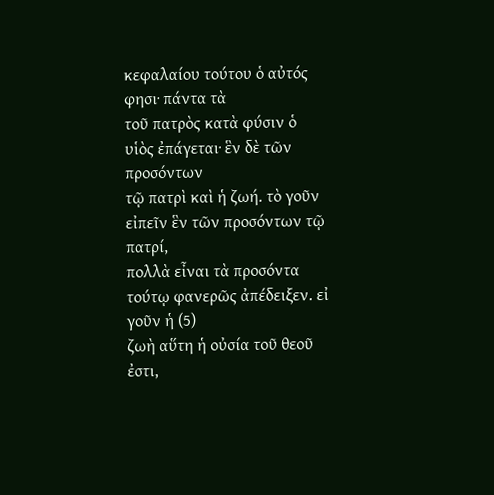κεφαλαίου τούτου ὁ αὐτός φησι· πάντα τὰ
τοῦ πατρὸς κατὰ φύσιν ὁ υἱὸς ἐπάγεται· ἓν δὲ τῶν προσόντων
τῷ πατρὶ καὶ ἡ ζωή. τὸ γοῦν εἰπεῖν ἓν τῶν προσόντων τῷ πατρί,
πολλὰ εἶναι τὰ προσόντα τούτῳ φανερῶς ἀπέδειξεν. εἰ γοῦν ἡ (5)
ζωὴ αὕτη ἡ οὐσία τοῦ θεοῦ ἐστι,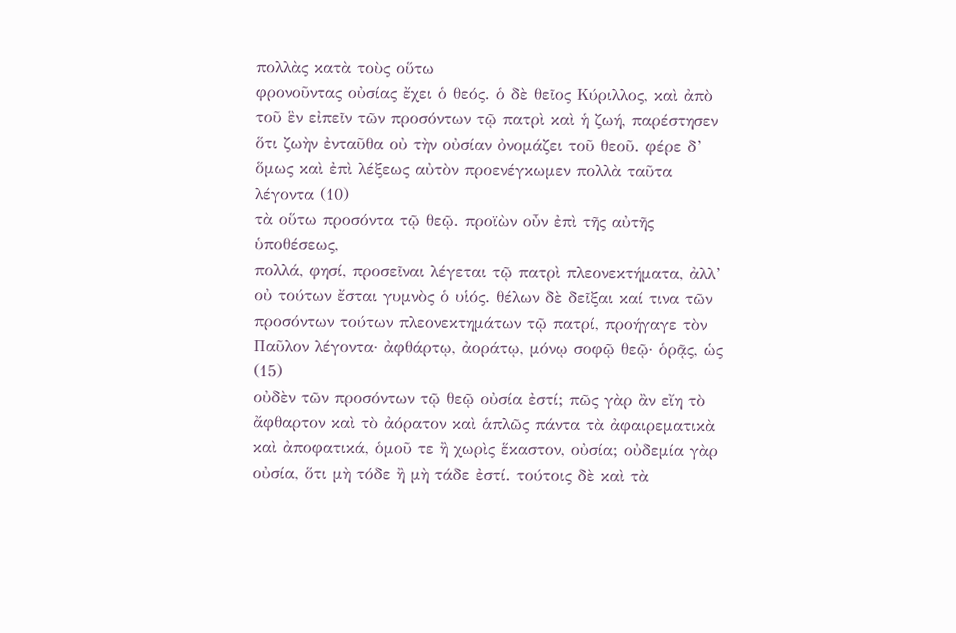πολλὰς κατὰ τοὺς οὕτω
φρονοῦντας οὐσίας ἔχει ὁ θεός. ὁ δὲ θεῖος Κύριλλος, καὶ ἀπὸ
τοῦ ἓν εἰπεῖν τῶν προσόντων τῷ πατρὶ καὶ ἡ ζωή, παρέστησεν
ὅτι ζωὴν ἐνταῦθα οὐ τὴν οὐσίαν ὀνομάζει τοῦ θεοῦ. φέρε δ’
ὅμως καὶ ἐπὶ λέξεως αὐτὸν προενέγκωμεν πολλὰ ταῦτα λέγοντα (10)
τὰ οὕτω προσόντα τῷ θεῷ. προϊὼν οὖν ἐπὶ τῆς αὐτῆς ὑποθέσεως,
πολλά, φησί, προσεῖναι λέγεται τῷ πατρὶ πλεονεκτήματα, ἀλλ’
οὐ τούτων ἔσται γυμνὸς ὁ υἱός. θέλων δὲ δεῖξαι καί τινα τῶν
προσόντων τούτων πλεονεκτημάτων τῷ πατρί, προήγαγε τὸν
Παῦλον λέγοντα· ἀφθάρτῳ, ἀοράτῳ, μόνῳ σοφῷ θεῷ· ὁρᾷς, ὡς (15)
οὐδὲν τῶν προσόντων τῷ θεῷ οὐσία ἐστί; πῶς γὰρ ἂν εἴη τὸ
ἄφθαρτον καὶ τὸ ἀόρατον καὶ ἁπλῶς πάντα τὰ ἀφαιρεματικὰ
καὶ ἀποφατικά, ὁμοῦ τε ἢ χωρὶς ἕκαστον, οὐσία; οὐδεμία γὰρ
οὐσία, ὅτι μὴ τόδε ἢ μὴ τάδε ἐστί. τούτοις δὲ καὶ τὰ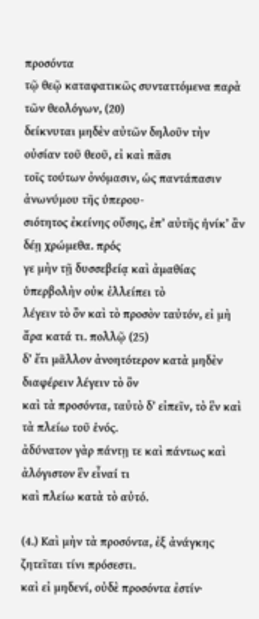προσόντα
τῷ θεῷ καταφατικῶς συνταττόμενα παρὰ τῶν θεολόγων, (20)
δείκνυται μηδὲν αὐτῶν δηλοῦν τὴν οὐσίαν τοῦ θεοῦ, εἰ καὶ πᾶσι
τοῖς τούτων ὀνόμασιν, ὡς παντάπασιν ἀνωνύμου τῆς ὑπερου-
σιότητος ἐκείνης οὔσης, ἐπ’ αὐτῆς ἡνίκ’ ἂν δέῃ χρώμεθα. πρός
γε μὴν τῇ δυσσεβείᾳ καὶ ἀμαθίας ὑπερβολὴν οὐκ ἐλλείπει τὸ
λέγειν τὸ ὂν καὶ τὸ προσὸν ταὐτόν, εἰ μὴ ἄρα κατά τι. πολλῷ (25)
δ’ ἔτι μᾶλλον ἀνοητότερον κατὰ μηδὲν διαφέρειν λέγειν τὸ ὂν
καὶ τὰ προσόντα, ταὐτὸ δ’ εἰπεῖν, τὸ ἓν καὶ τὰ πλείω τοῦ ἑνός.
ἀδύνατον γὰρ πάντῃ τε καὶ πάντως καὶ ἀλόγιστον ἓν εἶναί τι
καὶ πλείω κατὰ τὸ αὐτό.

(4.) Καὶ μὴν τὰ προσόντα, ἐξ ἀνάγκης ζητεῖται τίνι πρόσεστι.
καὶ εἰ μηδενί, οὐδὲ προσόντα ἐστίν·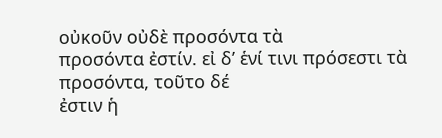οὐκοῦν οὐδὲ προσόντα τὰ
προσόντα ἐστίν. εἰ δ’ ἑνί τινι πρόσεστι τὰ προσόντα, τοῦτο δέ
ἐστιν ἡ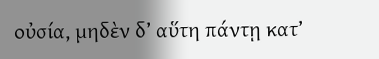οὐσία, μηδὲν δ’ αὕτη πάντῃ κατ’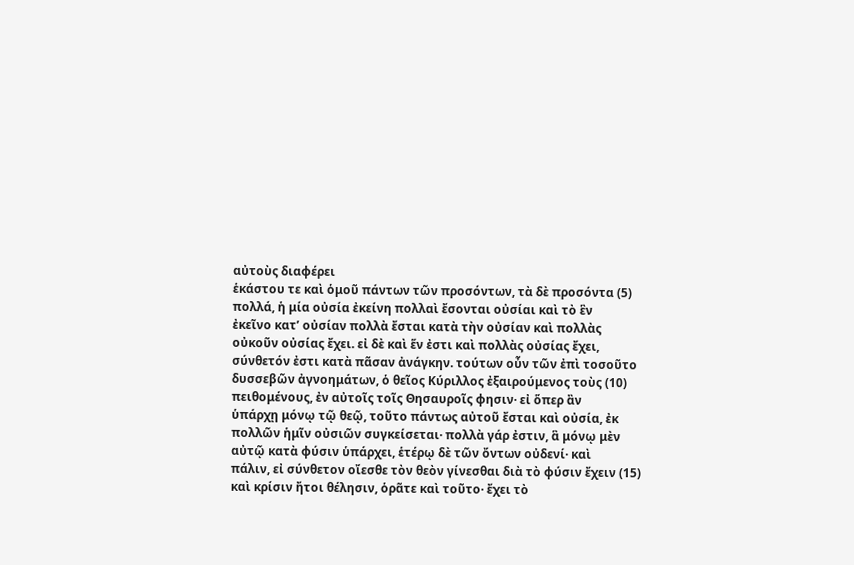αὐτοὺς διαφέρει
ἑκάστου τε καὶ ὁμοῦ πάντων τῶν προσόντων, τὰ δὲ προσόντα (5)
πολλά, ἡ μία οὐσία ἐκείνη πολλαὶ ἔσονται οὐσίαι καὶ τὸ ἓν
ἐκεῖνο κατ’ οὐσίαν πολλὰ ἔσται κατὰ τὴν οὐσίαν καὶ πολλὰς
οὐκοῦν οὐσίας ἔχει. εἰ δὲ καὶ ἕν ἐστι καὶ πολλὰς οὐσίας ἔχει,
σύνθετόν ἐστι κατὰ πᾶσαν ἀνάγκην. τούτων οὖν τῶν ἐπὶ τοσοῦτο
δυσσεβῶν ἀγνοημάτων, ὁ θεῖος Κύριλλος ἐξαιρούμενος τοὺς (10)
πειθομένους, ἐν αὐτοῖς τοῖς Θησαυροῖς φησιν· εἰ ὅπερ ἂν
ὑπάρχῃ μόνῳ τῷ θεῷ, τοῦτο πάντως αὐτοῦ ἔσται καὶ οὐσία, ἐκ
πολλῶν ἡμῖν οὐσιῶν συγκείσεται· πολλὰ γάρ ἐστιν, ἃ μόνῳ μὲν
αὐτῷ κατὰ φύσιν ὑπάρχει, ἑτέρῳ δὲ τῶν ὄντων οὐδενί· καὶ
πάλιν, εἰ σύνθετον οἴεσθε τὸν θεὸν γίνεσθαι διὰ τὸ φύσιν ἔχειν (15)
καὶ κρίσιν ἤτοι θέλησιν, ὁρᾶτε καὶ τοῦτο· ἔχει τὸ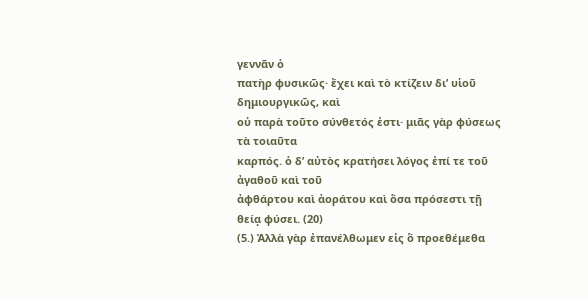γεννᾶν ὁ
πατὴρ φυσικῶς· ἔχει καὶ τὸ κτίζειν δι’ υἱοῦ δημιουργικῶς, καὶ
οὐ παρὰ τοῦτο σύνθετός ἐστι· μιᾶς γὰρ φύσεως τὰ τοιαῦτα
καρπός. ὁ δ’ αὐτὸς κρατήσει λόγος ἐπί τε τοῦ ἀγαθοῦ καὶ τοῦ
ἀφθάρτου καὶ ἀοράτου καὶ ὅσα πρόσεστι τῇ θείᾳ φύσει. (20)
(5.) Ἀλλὰ γὰρ ἐπανέλθωμεν εἰς ὃ προεθέμεθα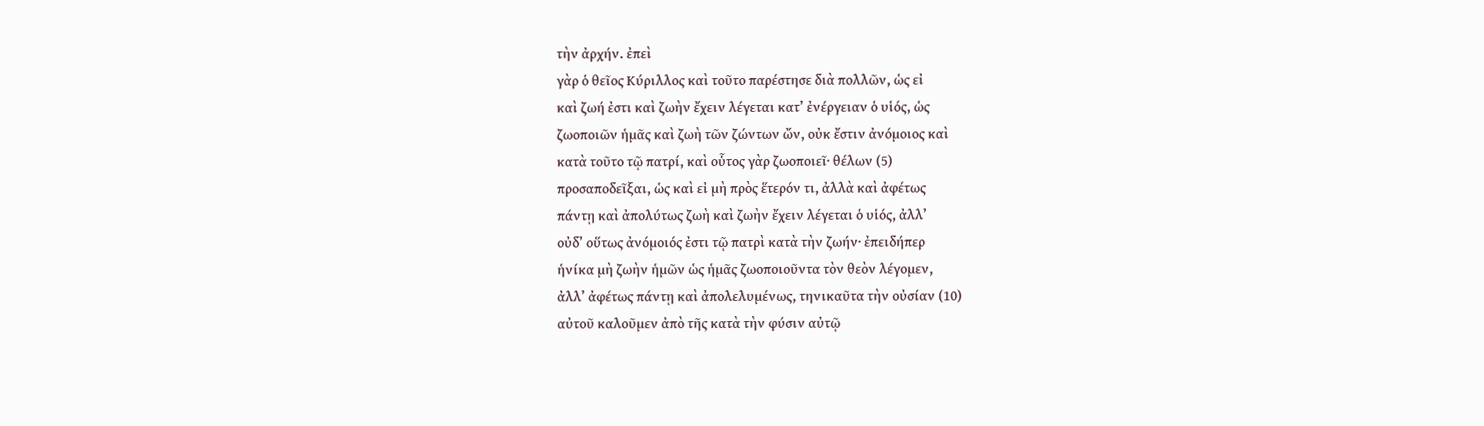τὴν ἀρχήν. ἐπεὶ
γὰρ ὁ θεῖος Κύριλλος καὶ τοῦτο παρέστησε διὰ πολλῶν, ὡς εἰ
καὶ ζωή ἐστι καὶ ζωὴν ἔχειν λέγεται κατ’ ἐνέργειαν ὁ υἱός, ὡς
ζωοποιῶν ἡμᾶς καὶ ζωὴ τῶν ζώντων ὤν, οὐκ ἔστιν ἀνόμοιος καὶ
κατὰ τοῦτο τῷ πατρί, καὶ οὗτος γὰρ ζωοποιεῖ· θέλων (5)
προσαποδεῖξαι, ὡς καὶ εἰ μὴ πρὸς ἕτερόν τι, ἀλλὰ καὶ ἀφέτως
πάντῃ καὶ ἀπολύτως ζωὴ καὶ ζωὴν ἔχειν λέγεται ὁ υἱός, ἀλλ’
οὐδ’ οὕτως ἀνόμοιός ἐστι τῷ πατρὶ κατὰ τὴν ζωήν· ἐπειδήπερ
ἡνίκα μὴ ζωὴν ἡμῶν ὡς ἡμᾶς ζωοποιοῦντα τὸν θεὸν λέγομεν,
ἀλλ’ ἀφέτως πάντῃ καὶ ἀπολελυμένως, τηνικαῦτα τὴν οὐσίαν (10)
αὐτοῦ καλοῦμεν ἀπὸ τῆς κατὰ τὴν φύσιν αὐτῷ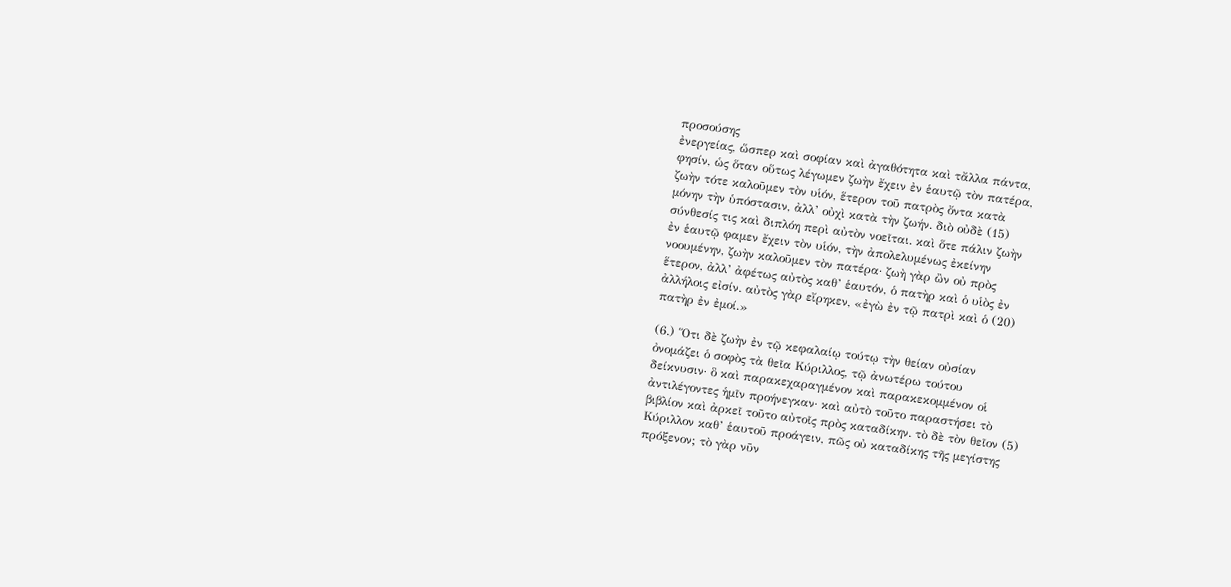προσούσης
ἐνεργείας, ὥσπερ καὶ σοφίαν καὶ ἀγαθότητα καὶ τἄλλα πάντα,
φησίν, ὡς ὅταν οὕτως λέγωμεν ζωὴν ἔχειν ἐν ἑαυτῷ τὸν πατέρα,
ζωὴν τότε καλοῦμεν τὸν υἱόν, ἕτερον τοῦ πατρὸς ὄντα κατὰ
μόνην τὴν ὑπόστασιν, ἀλλ’ οὐχὶ κατὰ τὴν ζωήν. διὸ οὐδὲ (15)
σύνθεσίς τις καὶ διπλόη περὶ αὐτὸν νοεῖται. καὶ ὅτε πάλιν ζωὴν
ἐν ἑαυτῷ φαμεν ἔχειν τὸν υἱόν, τὴν ἀπολελυμένως ἐκείνην
νοουμένην, ζωὴν καλοῦμεν τὸν πατέρα· ζωὴ γὰρ ὢν οὐ πρὸς
ἕτερον, ἀλλ’ ἀφέτως αὐτὸς καθ’ ἑαυτόν, ὁ πατὴρ καὶ ὁ υἱὸς ἐν
ἀλλήλοις εἰσίν. αὐτὸς γὰρ εἴρηκεν, «ἐγὼ ἐν τῷ πατρὶ καὶ ὁ (20)
πατὴρ ἐν ἐμοί.»

(6.) Ὅτι δὲ ζωὴν ἐν τῷ κεφαλαίῳ τούτῳ τὴν θείαν οὐσίαν
ὀνομάζει ὁ σοφὸς τὰ θεῖα Κύριλλος, τῷ ἀνωτέρω τούτου
δείκνυσιν· ὃ καὶ παρακεχαραγμένον καὶ παρακεκομμένον οἱ
ἀντιλέγοντες ἡμῖν προήνεγκαν· καὶ αὐτὸ τοῦτο παραστήσει τὸ
βιβλίον καὶ ἀρκεῖ τοῦτο αὐτοῖς πρὸς καταδίκην. τὸ δὲ τὸν θεῖον (5)
Κύριλλον καθ’ ἑαυτοῦ προάγειν, πῶς οὐ καταδίκης τῆς μεγίστης
πρόξενον; τὸ γὰρ νῦν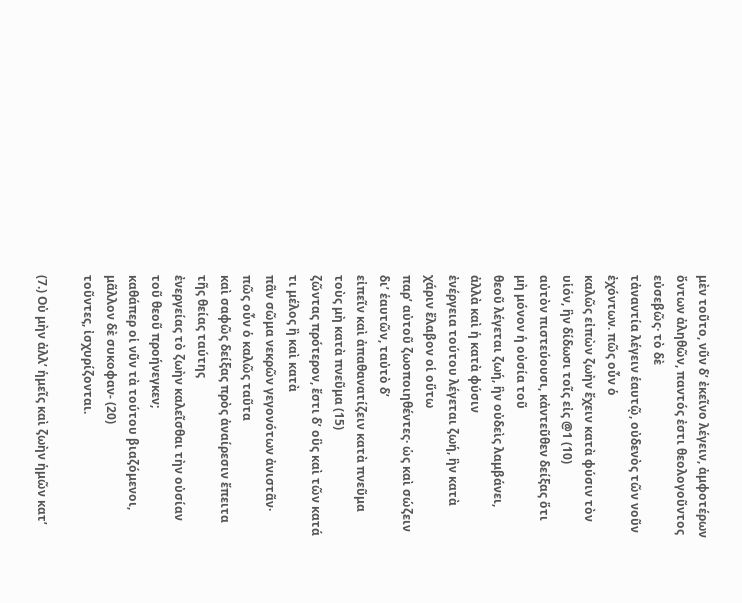μὲν τοῦτο, νῦν δ’ ἐκεῖνο λέγειν, ἀμφοτέρων
ὄντων ἀληθῶν, παντός ἐστι θεολογοῦντος εὐσεβῶς· τὸ δὲ
τἀναντία λέγειν ἑαυτῷ, οὐδενὸς τῶν νοῦν ἐχόντων. πῶς οὖν ὁ
καλῶς εἰπὼν ζωὴν ἔχειν κατὰ φύσιν τὸν υἱόν, ἣν δίδωσι τοῖς εἰς @1 (10)
αὐτὸν πιστεύουσι, κἀντεῦθεν δείξας ὅτι μὴ μόνον ἡ οὐσία τοῦ
θεοῦ λέγεται ζωή, ἣν οὐδεὶς λαμβάνει, ἀλλὰ καὶ ἡ κατὰ φύσιν
ἐνέργεια τούτου λέγεται ζωή, ἣν κατὰ χάριν ἔλαβον οἱ οὕτω
παρ’ αὐτοῦ ζωοποιηθέντες· ὡς καὶ σώζειν δι’ ἑαυτῶν, ταὐτὸ δ’
εἰπεῖν καὶ ἀπαθανατίζειν κατὰ πνεῦμα τοὺς μὴ κατὰ πνεῦμα (15)
ζῶντας πρότερον, ἔστι δ’ οὓς καὶ τῶν κατά τι μέλος ἢ καὶ κατὰ
πᾶν σῶμα νεκρῶν γεγονότων ἀνιστᾶν· πῶς οὖν ὁ καλῶς ταῦτα
καὶ σαφῶς δείξας πρὸς ἀναίρεσιν ἔπειτα τῆς θείας ταύτης
ἐνεργείας τὸ ζωὴν καλεῖσθαι τὴν οὐσίαν τοῦ θεοῦ προήνεγκεν;
καθάπερ οἱ νῦν τὰ τούτου βιαζόμενοι, μᾶλλον δὲ συκοφαν- (20)
τοῦντες, ἰσχυρίζονται.

(7.) Οὐ μὴν ἀλλ’ ἡμεῖς καὶ ζωὴν ἡμῶν κατ’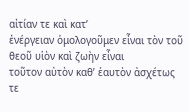αἰτίαν τε καὶ κατ’
ἐνέργειαν ὁμολογοῦμεν εἶναι τὸν τοῦ θεοῦ υἱὸν καὶ ζωὴν εἶναι
τοῦτον αὐτὸν καθ’ ἑαυτὸν ἀσχέτως τε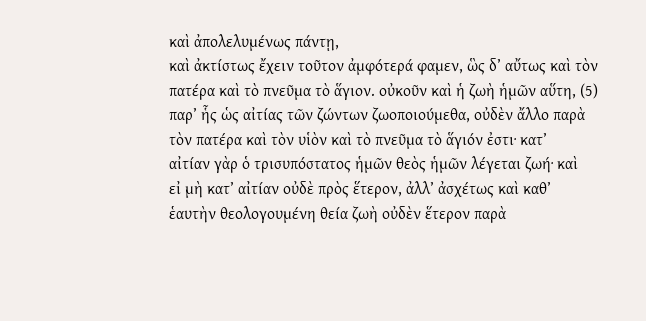καὶ ἀπολελυμένως πάντῃ,
καὶ ἀκτίστως ἔχειν τοῦτον ἀμφότερά φαμεν, ὣς δ’ αὔτως καὶ τὸν
πατέρα καὶ τὸ πνεῦμα τὸ ἅγιον. οὐκοῦν καὶ ἡ ζωὴ ἡμῶν αὕτη, (5)
παρ’ ἧς ὡς αἰτίας τῶν ζώντων ζωοποιούμεθα, οὐδὲν ἄλλο παρὰ
τὸν πατέρα καὶ τὸν υἱὸν καὶ τὸ πνεῦμα τὸ ἅγιόν ἐστι· κατ’
αἰτίαν γὰρ ὁ τρισυπόστατος ἡμῶν θεὸς ἡμῶν λέγεται ζωή· καὶ
εἰ μὴ κατ’ αἰτίαν οὐδὲ πρὸς ἕτερον, ἀλλ’ ἀσχέτως καὶ καθ’
ἑαυτὴν θεολογουμένη θεία ζωὴ οὐδὲν ἕτερον παρὰ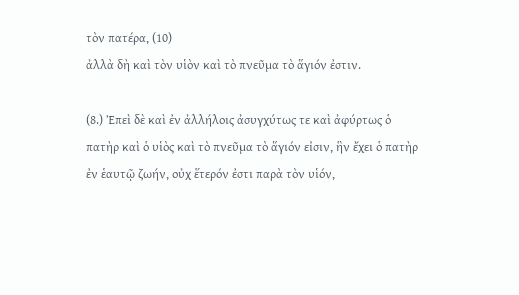τὸν πατέρα, (10)
ἀλλὰ δὴ καὶ τὸν υἱὸν καὶ τὸ πνεῦμα τὸ ἅγιόν ἐστιν.

(8.) Ἐπεὶ δὲ καὶ ἐν ἀλλήλοις ἀσυγχύτως τε καὶ ἀφύρτως ὁ
πατὴρ καὶ ὁ υἱὸς καὶ τὸ πνεῦμα τὸ ἅγιόν εἰσιν, ἣν ἔχει ὁ πατὴρ
ἐν ἑαυτῷ ζωήν, οὐχ ἕτερόν ἐστι παρὰ τὸν υἱόν,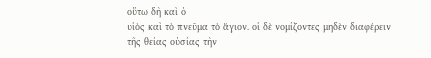οὕτω δὴ καὶ ὁ
υἱὸς καὶ τὸ πνεῦμα τὸ ἅγιον. οἱ δὲ νομίζοντες μηδὲν διαφέρειν
τῆς θείας οὐσίας τὴν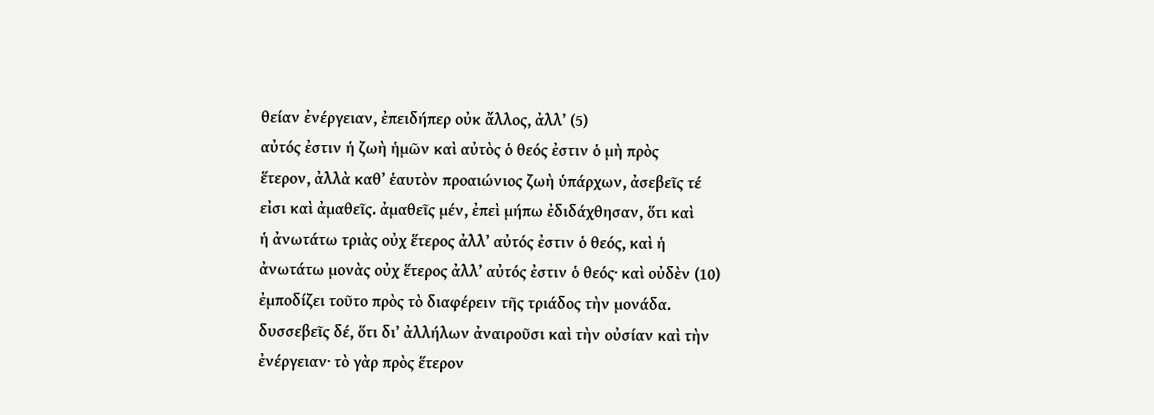θείαν ἐνέργειαν, ἐπειδήπερ οὐκ ἄλλος, ἀλλ’ (5)
αὐτός ἐστιν ἡ ζωὴ ἡμῶν καὶ αὐτὸς ὁ θεός ἐστιν ὁ μὴ πρὸς
ἕτερον, ἀλλὰ καθ’ ἑαυτὸν προαιώνιος ζωὴ ὑπάρχων, ἀσεβεῖς τέ
εἰσι καὶ ἀμαθεῖς. ἀμαθεῖς μέν, ἐπεὶ μήπω ἐδιδάχθησαν, ὅτι καὶ
ἡ ἀνωτάτω τριὰς οὐχ ἕτερος ἀλλ’ αὐτός ἐστιν ὁ θεός, καὶ ἡ
ἀνωτάτω μονὰς οὐχ ἕτερος ἀλλ’ αὐτός ἐστιν ὁ θεός· καὶ οὐδὲν (10)
ἐμποδίζει τοῦτο πρὸς τὸ διαφέρειν τῆς τριάδος τὴν μονάδα.
δυσσεβεῖς δέ, ὅτι δι’ ἀλλήλων ἀναιροῦσι καὶ τὴν οὐσίαν καὶ τὴν
ἐνέργειαν· τὸ γὰρ πρὸς ἕτερον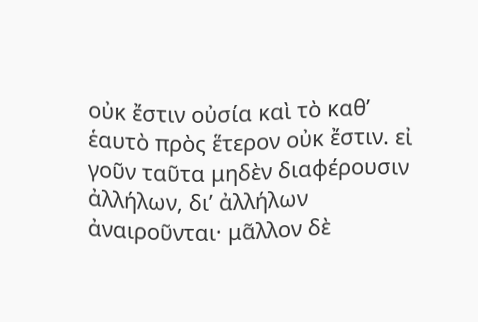οὐκ ἔστιν οὐσία καὶ τὸ καθ’
ἑαυτὸ πρὸς ἕτερον οὐκ ἔστιν. εἰ γοῦν ταῦτα μηδὲν διαφέρουσιν
ἀλλήλων, δι’ ἀλλήλων ἀναιροῦνται· μᾶλλον δὲ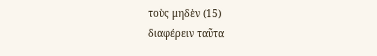τοὺς μηδὲν (15)
διαφέρειν ταῦτα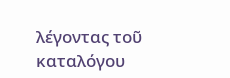λέγοντας τοῦ καταλόγου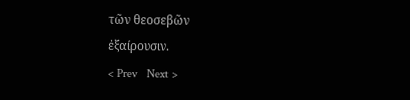τῶν θεοσεβῶν
ἐξαίρουσιν.
< Prev   Next >